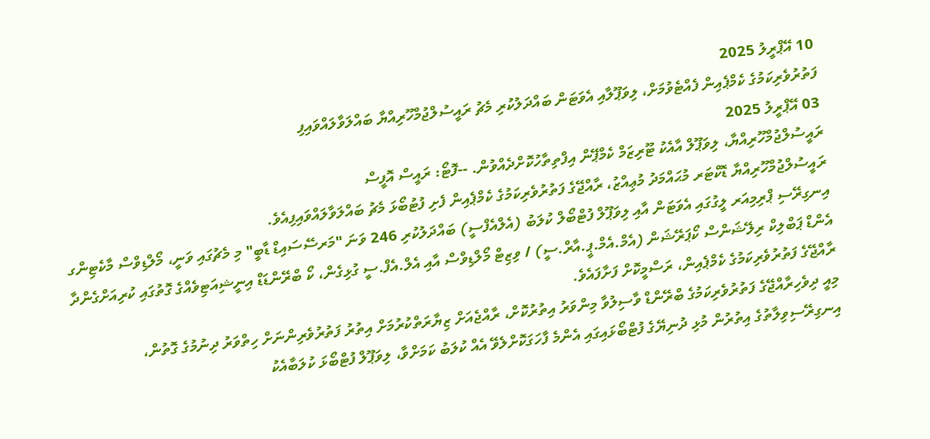10 އޭޕްރީލު 2025
ފަތުރުވެރިކަމުގެ ކެމްޕެއިން ފެއްޓެވުމަށް، ލިވަޕޫލާއި އެވަޓަން ބައްދަލުކުރި މެޗު ރައީސުލްޖުމްހޫރިއްޔާ ބައްލަވާލައްވައިފި
03 އޭޕްރީލު 2025
ރައީސުލްޖުމްހޫރިއްޔާ، ލިވަޕޫލް އާއެކު ޓޫރިޒަމް ކެމްޕޭން އިފްތިތާހުކޮށްދެއްވުން. --ފޮޓޯ: ރައީސް އޮފީސް
ރައީސުލްޖުމްހޫރިއްޔާ ޑޮކްޓަރ މުޙައްމަދު މުޢިއްޒު، ރާއްޖޭގެ ފަތުރުވެރިކަމުގެ ކެމްޕެއިން ފެށި ފުޓުބޯޅަ މެޗު ބައްލަވާލައްވައިފިއެވެ.
އިނގިރޭސި ޕްރިމިއަރ ލީގުގައި އެވަޓަން އާއި ލިވަޕޫލް ފުޓްބޯލް ކުލަބު (އެލްއެފްސީ) ބައްދަލުކުރި 246 ވަނަ "މަރސޭސައިޑް ޑާބީ" މި މެޗުގައި ވަނީ، މޯލްޑިވްސް މާކެޓިންގ އެންޑް ޕަބްލިކް ރިލޭޝަންސް ކޯޕަރޭޝަން (އެމް.އެމް.ޕީ.އާރް.ސީ) / ވިޒިޓް މޯލްޑިވްސް އާއި އެލް.އެފް.ސީ ގުޅިގެން، ކޯ ބްރޭންޑަޑް އިނީޝިއަޓިވެއްގެ ގޮތުގައި ކުރިއަށްގެންދާ ރާއްޖޭގެ ފަތުރުވެރިކަމުގެ ކެމްޕެއިން، ރަސްމީކޮށް ފަށާފައެވެ.
މިއީ ދިވެހިރާއްޖޭގެ ފަތުރުވެރިކަމުގެ ބްރޭންޑް ވާސިލުވާ މިންވަރު އިތުރުކޮށް، ރާއްޖެއަށް ޒިޔާރަތްކުރުމަށް އިތުރު ފަތުރުވެރިންނަށް ހިތްވަރު ދިނުމުގެ ގޮތުން، އިނގިރޭސިވިލާތުގެ އިތުރުން މުޅި ދުނިޔޭގެ ފުޓްބޯޅައިގައި އެންމެ ފާހަގަކޮށްލެވޭ އެއް ކުލަބު ކަމަށްވާ، ލިވަޕޫލް ފުޓްބޯޅަ ކުލަބާއެކު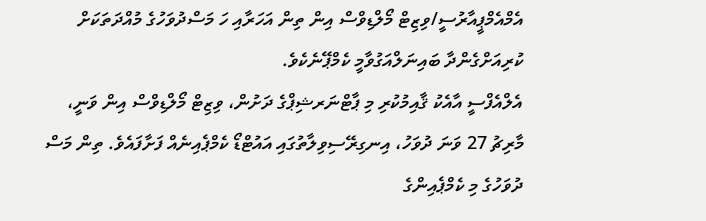އެމްއެމްޕީއާރުސީ/ވިޒިޓް މޯލްޑިވްސް އިން ތިން އަހަރާއި ހަ މަސްދުވަހުގެ މުއްދަތަކަށް ކުރިއަށްގެންދާ ބައިނަލްއަގުވާމީ ކެމްޕޭނެކެވެ.
އެލްއެފްސީ އާއެކު ޤާއިމުކުރި މި ޕާޓްނަރޝިޕްގެ ދަށުން، ވިޒިޓް މޯލްޑިވްސް އިން ވަނީ، މާރިޗު 27 ވަނަ ދުވަހު، އިނގިރޭސިވިލާތުގައި އައުޓްޑޯ ކެމްޕެއިނެއް ފަށާފައެވެ. ތިން މަސް ދުވަހުގެ މި ކެމްޕެއިންގެ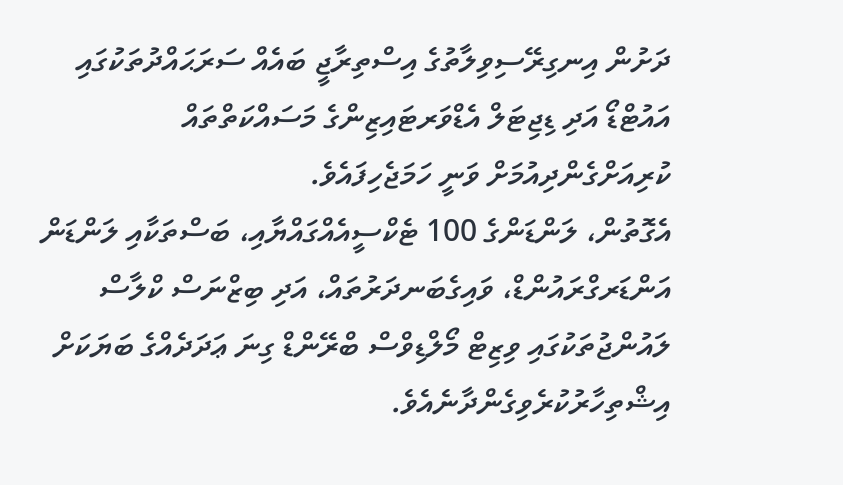ދަށުން އިނގިރޭސިވިލާތުގެ އިސްތިރާޖީ ބައެއް ސަރަޙައްދުތަކުގައި އައުޓްޑޯ އަދި ޑިޖިޓަލް އެޑްވަރޓައިޒިންގެ މަސައްކަތްތައް ކުރިއަށްގެންދިއުމަށް ވަނީ ހަމަޖެހިފައެވެ.
އެގޮތުން، ލަންޑަންގެ 100 ޓެކްސީއެއްގައްޔާއި، ބަސްތަކާއި ލަންޑަން އަންޑަރގްރައުންޑް، ވައިގެބަނދަރުތައް، އަދި ބިޒްނަސް ކްލާސް ލައުންޖުތަކުގައި ވިޒިޓް މޯލްޑިވްސް ބްރޭންޑް ގިނަ ޢަދަދެއްގެ ބަޔަކަށް އިޝްތިހާރުކުރެވިގެންދާނެއެވެ.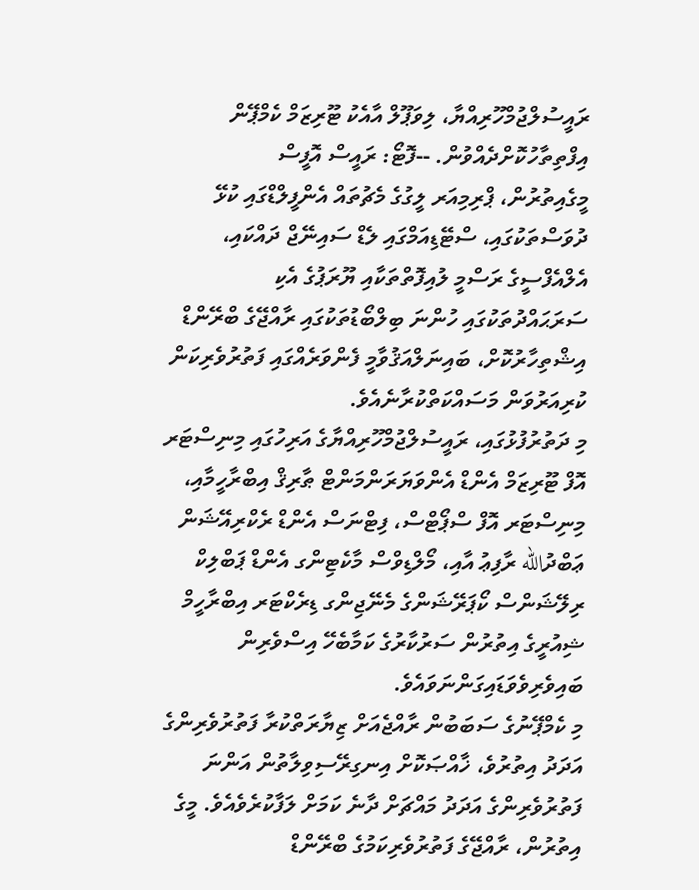ރައީސުލްޖުމްހޫރިއްޔާ، ލިވަޕޫލް އާއެކު ޓޫރިޒަމް ކެމްޕޭން އިފްތިތާހުކޮށްދެއްވުން. --ފޮޓޯ: ރައީސް އޮފީސް
މީގެއިތުރުން، ޕްރިމިއަރ ލީގުގެ މެޗުތައް އެންފީލްޑްގައި ކުޅޭ ދުވަސްތަކުގައި، ސްޓޭޑިއަމްގައި ލެޑް ސައިނޭޖް ދައްކައި، އެލްއެފްސީގެ ރަސްމީ ލުއިފޮތްތަކާއި ޔޫރަޕުގެ އެކި ސަރަޙައްދުތަކުގައި ހުންނަ ބިލްބޯޑުތަކުގައި ރާއްޖޭގެ ބްރޭންޑް އިޝްތިހާރުކޮށް، ބައިނަލްއަޤުވާމީ ފެންވަރެއްގައި ފަތުރުވެރިކަން ކުރިއަރުވަން މަސައްކަތްކުރާނެއެވެ.
މި ދަތުރުފުޅުގައި، ރައީސުލްޖުމްހޫރިއްޔާގެ އަރިހުގައި މިނިސްޓަރ އޮފް ޓޫރިޒަމް އެންޑް އެންވަޔަރަންމަންޓް ޠާރިޤް އިބްރާހީމާއި، މިނިސްޓަރ އޮފް ސްޕޯޓްސް، ފިޓްނަސް އެންޑް ރެކްރިއޭޝަން ޢަބްދުالله ރާފިޢު އާއި، މޯލްޑިވްސް މާކެޓިންގ އެންޑް ޕަބްލިކް ރިލޭޝަންސް ކޯޕަރޭޝަންގެ މެނޭޖިންގ ޑިރެކްޓަރ އިބްރާހީމް ޝިއުރީގެ އިތުރުން ސަރުކާރުގެ ކަމާބެހޭ އިސްވެރިން ބައިވެރިވެވަޑައިގަންނަވައެވެ.
މި ކެމްޕޭނުގެ ސަބަބުން ރާއްޖެއަށް ޒިޔާރަތްކުރާ ފަތުރުވެރިންގެ އަދަދު އިތުރުވެ، ޚާއްޞަކޮށް އިނގިރޭސިވިލާތުން އަންނަ ފަތުރުވެރިންގެ އަދަދު މައްޗަށް ދާނެ ކަމަށް ލަފާކުރެވެއެވެ. މީގެ އިތުރުން، ރާއްޖޭގެ ފަތުރުވެރިކަމުގެ ބްރޭންޑް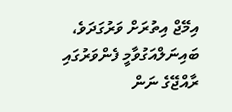އިމޭޖް އިތުރަށް ވަރުގަދަވެ، ބައިނަލްއަގުވާމީ ފެންވަރުގައި ރާއްޖޭގެ ނަން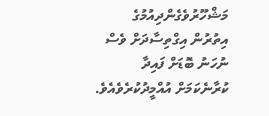މަޝްހޫރުވެގެންދިއުމުގެ އިތުރުން އިގްތިސާދަށް ވެސް ނުހަނު ބޮޑަށް ފައިދާ ކުރާނެކަމަށް އުއްމީދުކުރެވެއެވެ.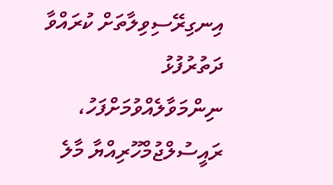އިނގިރޭސިވިލާތަށް ކުރައްވާ ދަތުރުފުޅު ނިންމަވާލެއްވުމަށްފަހު، ރައީސުލްޖުމްހޫރިއްޔާ މާލެ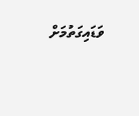ވަޑައިގަތުމަށް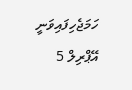ހަމަޖެހިފައިވަނީ އޭޕްރިލް 5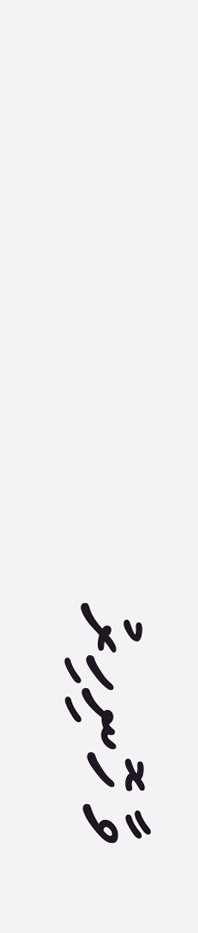ވާ ހޮނިހިރު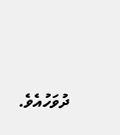ދުވަހުއެވެ.